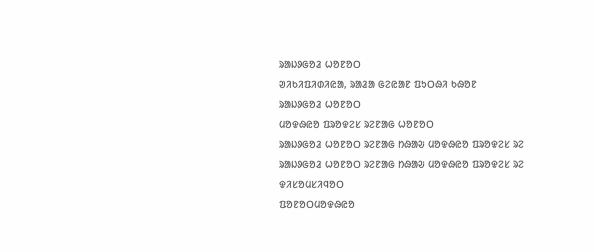ᱨᱟᱡᱽᱜᱚᱲ ᱦᱚᱱᱚᱛ
ᱣᱤᱠᱤᱯᱤᱰᱤᱭᱟ, ᱨᱟᱲᱟ ᱜᱮᱭᱟᱱ ᱯᱩᱛᱷᱤ ᱠᱷᱚᱱ
ᱨᱟᱡᱽᱜᱚᱲ ᱦᱚᱱᱚᱛ
ᱢᱚᱫᱷᱭᱚ ᱯᱨᱚᱫᱮᱥ ᱨᱮᱱᱟᱜ ᱦᱚᱱᱚᱛ
ᱨᱟᱡᱽᱜᱚᱲ ᱦᱚᱱᱚᱛ ᱨᱮᱱᱟᱜ ᱴᱷᱟᱶ ᱢᱚᱫᱷᱭᱚ ᱯᱨᱚᱫᱮᱥ ᱨᱮ
ᱨᱟᱡᱽᱜᱚᱲ ᱦᱚᱱᱚᱛ ᱨᱮᱱᱟᱜ ᱴᱷᱟᱶ ᱢᱚᱫᱷᱭᱚ ᱯᱨᱚᱫᱮᱥ ᱨᱮ
ᱫᱤᱥᱚᱢᱥᱤᱧᱚᱛ
ᱯᱚᱱᱚᱛᱢᱚᱫᱷᱭᱚ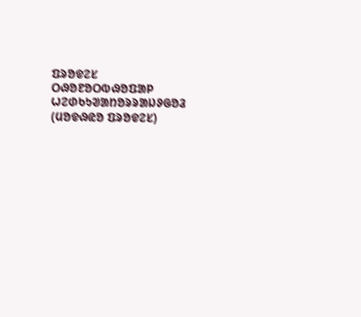ᱯᱨᱚᱫᱮᱥ
ᱛᱷᱚᱱᱚᱛᱵᱷᱚᱯᱟᱞ
ᱦᱮᱰᱠᱩᱣᱟᱴᱚᱨᱨᱟᱡᱽᱜᱚᱲ (ᱢᱚᱫᱷᱭᱚ ᱯᱨᱚᱫᱮᱥ)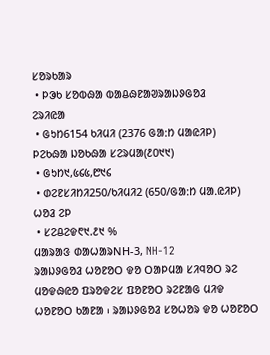ᱥᱚᱨᱠᱟᱨ
 • ᱞᱳᱠ ᱥᱚᱵᱷᱟ ᱵᱟᱪᱷᱱᱟᱣᱨᱟᱡᱽᱜᱚᱲ
ᱮᱨᱤᱭᱟ
 • ᱜᱩᱴ6154 ᱠᱤᱢᱤ (2376 ᱜᱟᱺᱴ ᱢᱟᱭᱤᱞ)
ᱞᱮᱠᱷᱟ ᱡᱚᱠᱷᱟ ᱥᱮᱨᱢᱟ(᱒᱐᱑᱑)
 • ᱜᱩᱴ᱑,᱕᱔᱕,᱘᱑᱔
 • ᱰᱮᱱᱥᱤᱴᱤ250/ᱠᱤᱢᱤ2 (650/ᱜᱟᱺᱴ ᱢᱟᱹᱭᱤᱞ)
ᱦᱚᱲ ᱮᱞ
 • ᱥᱮᱪᱮᱫ᱖᱑.᱒᱑ %
ᱢᱟᱨᱟᱝ ᱰᱟᱦᱟᱨNH-3, NH-12
ᱨᱟᱡᱽᱜᱚᱲ ᱦᱚᱱᱚᱛ ᱫᱚ ᱛᱟᱞᱢᱟ ᱥᱤᱧᱚᱛ ᱨᱮ ᱢᱚᱫᱷᱭᱚ ᱯᱨᱚᱫᱮᱥ ᱯᱚᱱᱚᱛ ᱨᱮᱱᱟᱜ ᱢᱤᱫ ᱦᱚᱱᱚᱛ ᱠᱟᱱᱟ ᱾ ᱨᱟᱡᱽᱜᱚᱲ ᱥᱚᱦᱚᱨ ᱫᱚ ᱦᱚᱱᱚᱛ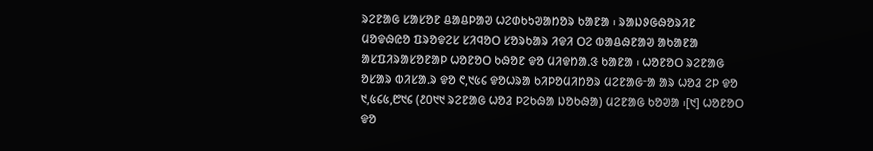ᱨᱮᱱᱟᱜ ᱥᱟᱥᱚᱱ ᱪᱟᱪᱞᱟᱣ ᱦᱮᱰᱠᱩᱣᱟᱴᱚᱨ ᱠᱟᱱᱟ ᱾ ᱨᱟᱡᱽᱜᱷᱚᱨᱤᱱ ᱢᱚᱫᱷᱭᱚ ᱯᱨᱚᱫᱮᱥ ᱥᱤᱧᱚᱛ ᱥᱚᱨᱠᱟᱨ ᱤᱫᱤ ᱛᱮ ᱵᱟᱪᱷᱱᱟᱣ ᱟᱠᱟᱱᱟ ᱟᱥᱯᱤᱨᱟᱥᱚᱱᱟᱞ ᱦᱚᱱᱚᱛ ᱠᱷᱚᱱ ᱫᱚ ᱢᱤᱫᱴᱟᱹᱝ ᱠᱟᱱᱟ ᱾ ᱦᱚᱱᱚᱛ ᱨᱮᱱᱟᱜ ᱚᱥᱟᱨ ᱵᱤᱥᱟᱹᱨ ᱫᱚ ᱖,᱑᱕᱔ ᱫᱚᱦᱨᱟ ᱠᱤᱞᱚᱢᱤᱴᱚᱨ ᱢᱮᱱᱟᱜᱼᱟ ᱟᱨ ᱦᱚᱲ ᱮᱞ ᱫᱚ ᱑,᱕᱔᱕,᱘᱑᱔ (᱒᱐᱑᱑ ᱨᱮᱱᱟᱜ ᱦᱚᱲ ᱞᱮᱠᱷᱟ ᱡᱚᱠᱷᱟ) ᱢᱮᱱᱟᱜ ᱠᱚᱣᱟ ᱾[᱑] ᱦᱚᱱᱚᱛ ᱫᱚ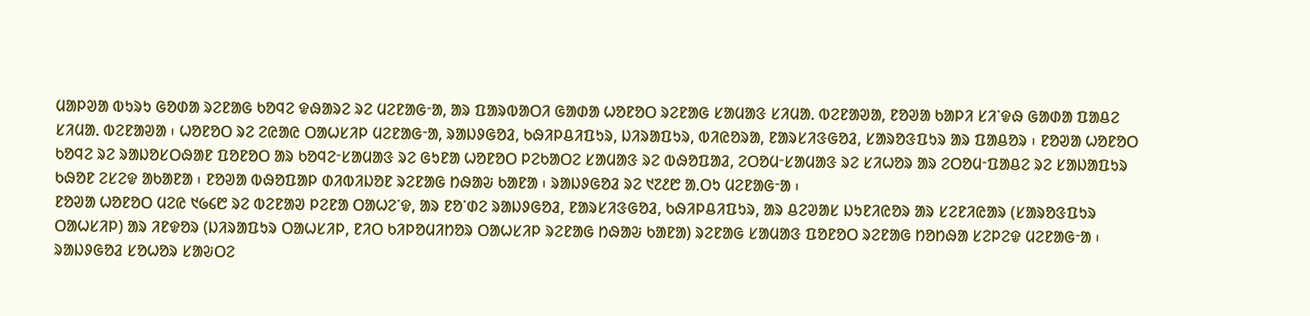ᱢᱟᱞᱣᱟ ᱵᱩᱨᱩ ᱜᱚᱰᱟ ᱨᱮᱱᱟᱜ ᱠᱚᱧᱮ ᱫᱷᱟᱨᱮ ᱨᱮ ᱢᱮᱱᱟᱜᱼᱟ, ᱟᱨ ᱯᱟᱨᱵᱟᱛᱤ ᱜᱟᱰᱟ ᱦᱚᱱᱚᱛ ᱨᱮᱱᱟᱜ ᱥᱟᱢᱟᱝ ᱥᱤᱢᱟᱹ ᱵᱮᱱᱟᱣᱟ, ᱱᱚᱣᱟ ᱠᱟᱞᱤ ᱥᱤᱸᱫᱷ ᱜᱟᱰᱟ ᱯᱟᱪᱮ ᱥᱤᱢᱟᱹ ᱵᱮᱱᱟᱣᱟ ᱾ ᱦᱚᱱᱚᱛ ᱨᱮ ᱮᱭᱟᱭ ᱛᱟᱦᱥᱤᱞ ᱢᱮᱱᱟᱜᱼᱟ, ᱨᱟᱡᱽᱜᱚᱲ, ᱠᱷᱤᱞᱪᱤᱯᱩᱨ, ᱡᱤᱨᱟᱯᱩᱨ, ᱵᱤᱭᱚᱨᱟ, ᱱᱟᱨᱥᱤᱝᱜᱚᱲ, ᱥᱟᱨᱚᱝᱯᱩᱨ ᱟᱨ ᱯᱟᱪᱚᱨ ᱾ ᱱᱚᱣᱟ ᱦᱚᱱᱚᱛ ᱠᱚᱧᱮ ᱨᱮ ᱨᱟᱡᱚᱥᱛᱷᱟᱱ ᱯᱚᱱᱚᱛ ᱟᱨ ᱠᱚᱧᱮᱼᱥᱟᱢᱟᱝ ᱨᱮ ᱜᱩᱱᱟ ᱦᱚᱱᱚᱛ ᱞᱮᱠᱟᱛᱮ ᱥᱟᱢᱟᱝ ᱨᱮ ᱵᱷᱚᱯᱟᱲ, ᱮᱛᱚᱢᱼᱥᱟᱢᱟᱝ ᱨᱮ ᱥᱤᱦᱚᱨ ᱟᱨ ᱮᱛᱚᱢᱼᱯᱟᱪᱮ ᱨᱮ ᱥᱟᱡᱟᱯᱩᱨ ᱠᱷᱚᱱ ᱮᱥᱮᱫ ᱟᱠᱟᱱᱟ ᱾ ᱱᱚᱣᱟ ᱵᱷᱚᱯᱟᱞ ᱰᱤᱵᱤᱡᱚᱱ ᱨᱮᱱᱟᱜ ᱴᱷᱟᱶ ᱠᱟᱱᱟ ᱾ ᱨᱟᱡᱽᱜᱚᱲ ᱨᱮ ᱑᱗᱒᱘ ᱟᱹᱛᱩ ᱢᱮᱱᱟᱜᱼᱟ ᱾
ᱱᱚᱣᱟ ᱦᱚᱱᱚᱛ ᱢᱮᱭ ᱑᱙᱔᱘ ᱨᱮ ᱵᱮᱱᱟᱣ ᱞᱮᱱᱟ ᱛᱟᱦᱮᱸᱫ, ᱟᱨ ᱱᱚᱸᱰᱮ ᱨᱟᱡᱽᱜᱚᱲ, ᱱᱟᱨᱥᱤᱝᱜᱚᱲ, ᱠᱷᱤᱞᱪᱤᱯᱩᱨ, ᱟᱨ ᱪᱮᱣᱟᱥ ᱡᱩᱱᱤᱭᱚᱨ ᱟᱨ ᱥᱮᱱᱤᱭᱟᱨ (ᱥᱟᱨᱚᱝᱯᱩᱨ ᱛᱟᱦᱥᱤᱞ) ᱟᱨ ᱤᱱᱫᱚᱨ (ᱡᱤᱨᱟᱯᱩᱨ ᱛᱟᱦᱥᱤᱞ, ᱱᱤᱛ ᱠᱤᱞᱚᱢᱤᱴᱚᱨ ᱛᱟᱦᱥᱤᱞ ᱨᱮᱱᱟᱜ ᱴᱷᱟᱶ ᱠᱟᱱᱟ) ᱨᱮᱱᱟᱜ ᱥᱟᱢᱟᱝ ᱯᱚᱱᱚᱛ ᱨᱮᱱᱟᱜ ᱴᱚᱴᱷᱟ ᱥᱮᱞᱮᱫ ᱢᱮᱱᱟᱜᱼᱟ ᱾
ᱨᱟᱡᱽᱜᱚᱲ ᱥᱚᱦᱚᱨ ᱥᱟᱶᱛᱮ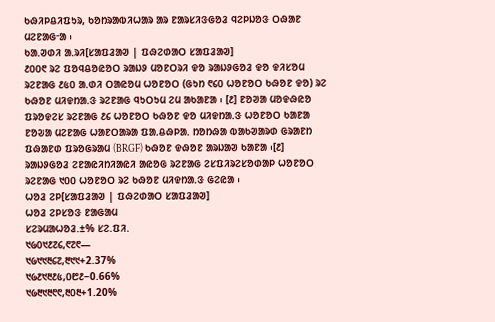ᱠᱷᱤᱞᱪᱤᱯᱩᱨ, ᱠᱚᱴᱨᱟᱵᱤᱦᱟᱨ ᱟᱨ ᱱᱟᱨᱥᱤᱝᱜᱚᱲ ᱧᱮᱞᱡᱚᱝ ᱛᱷᱟᱱ ᱢᱮᱱᱟᱜᱼᱟ ᱾
ᱠᱟᱹᱣᱰᱤ ᱟᱹᱨᱤ[ᱥᱟᱯᱲᱟᱣ | ᱯᱷᱮᱰᱟᱛ ᱥᱟᱯᱲᱟᱣ]
᱒᱐᱐᱖ ᱨᱮ ᱯᱚᱧᱪᱚᱭᱚᱛ ᱨᱟᱡᱽ ᱢᱚᱱᱛᱨᱤ ᱫᱚ ᱨᱟᱡᱽᱜᱚᱲ ᱫᱚ ᱫᱤᱥᱚᱢ ᱨᱮᱱᱟᱜ ᱒᱕᱐ ᱟᱹᱰᱤ ᱛᱟᱭᱚᱢ ᱦᱚᱱᱚᱛ (ᱜᱩᱴ ᱖᱔᱐ ᱦᱚᱱᱚᱛ ᱠᱷᱚᱱ ᱫᱚ) ᱨᱮ ᱠᱷᱚᱱ ᱢᱤᱫᱴᱟᱹᱝ ᱨᱮᱱᱟᱜ ᱧᱩᱛᱩᱢ ᱮᱢ ᱟᱠᱟᱱᱟ ᱾ [᱒] ᱱᱚᱣᱟ ᱢᱚᱫᱷᱭᱚ ᱯᱨᱚᱫᱮᱥ ᱨᱮᱱᱟᱜ ᱒᱔ ᱦᱚᱱᱚᱛ ᱠᱷᱚᱱ ᱫᱚ ᱢᱤᱫᱴᱟᱹᱝ ᱦᱚᱱᱚᱛ ᱠᱟᱱᱟ ᱱᱚᱶᱟ ᱢᱮᱱᱟᱜ ᱦᱟᱱᱛᱟᱨᱟ ᱯᱟᱹᱪᱷᱞᱟᱹ ᱴᱚᱴᱷᱟ ᱵᱟᱠᱣᱟᱨᱰ ᱜᱨᱟᱱᱴ ᱯᱷᱟᱱᱰ ᱯᱨᱚᱜᱨᱟᱢ (BRGF) ᱠᱷᱚᱱ ᱫᱷᱚᱱ ᱟᱨᱡᱟᱣ ᱠᱟᱱᱟ ᱾[᱒] ᱨᱟᱡᱽᱜᱚᱲ ᱮᱱᱟᱭᱤᱴᱤᱟᱭᱤ ᱟᱭᱚᱜ ᱨᱮᱱᱟᱜ ᱮᱥᱯᱤᱨᱮᱥᱚᱰᱟᱞ ᱦᱚᱱᱚᱛ ᱨᱮᱱᱟᱜ ᱑᱐᱐ ᱦᱚᱱᱚᱛ ᱨᱮ ᱠᱷᱚᱱ ᱢᱤᱫᱴᱟᱹᱝ ᱜᱮᱭᱟ ᱾
ᱦᱚᱲ ᱮᱞ[ᱥᱟᱯᱲᱟᱣ | ᱯᱷᱮᱰᱟᱛ ᱥᱟᱯᱲᱟᱣ]
ᱦᱚᱲ ᱮᱞᱥᱚᱝ ᱱᱟᱜᱟᱢ
ᱥᱮᱨᱢᱟᱦᱚᱲ.±% ᱥᱮ.ᱯᱤ.
᱑᱙᱐᱑᱒᱗᱔,᱖᱗᱖—
᱑᱙᱑᱑᱓᱔᱗,᱓᱑᱑+2.37%
᱑᱙᱒᱑᱓᱒᱕,᱐᱘᱒−0.66%
᱑᱙᱓᱑᱓᱖᱖,᱓᱐᱓+1.20%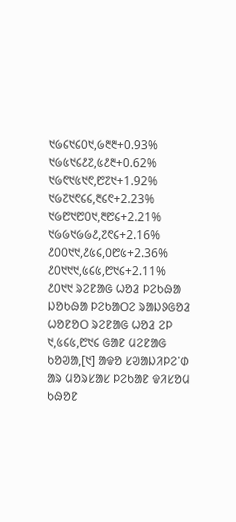᱑᱙᱔᱑᱔᱐᱑,᱙᱓᱓+0.93%
᱑᱙᱕᱑᱔᱒᱗,᱕᱒᱓+0.62%
᱑᱙᱖᱑᱕᱑᱖,᱘᱗᱑+1.92%
᱑᱙᱗᱑᱖᱔᱔,᱓᱔᱖+2.23%
᱑᱙᱘᱑᱘᱐᱑,᱓᱘᱔+2.21%
᱑᱙᱙᱑᱙᱙᱒,᱗᱖᱔+2.16%
᱒᱐᱐᱑᱑,᱒᱕᱔,᱐᱘᱕+2.36%
᱒᱐᱑᱑᱑,᱕᱔᱕,᱘᱑᱔+2.11%
᱒᱐᱑᱑ ᱨᱮᱱᱟᱜ ᱦᱚᱲ ᱞᱮᱠᱷᱟ ᱡᱚᱠᱷᱟ ᱞᱮᱠᱟᱛᱮ ᱨᱟᱡᱽᱜᱚᱲ ᱦᱚᱱᱚᱛ ᱨᱮᱱᱟᱜ ᱦᱚᱲ ᱮᱞ ᱑,᱕᱔᱕,᱘᱑᱔ ᱜᱟᱱ ᱢᱮᱱᱟᱜ ᱠᱚᱣᱟ,[᱑] ᱟᱫᱚ ᱥᱣᱟᱡᱤᱞᱮᱸᱰ ᱟᱨ ᱢᱚᱨᱥᱟᱥ ᱞᱮᱠᱟᱱ ᱫᱤᱥᱚᱢ ᱠᱷᱚᱱ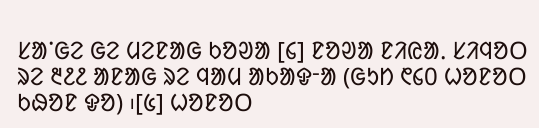ᱥᱟᱸᱜᱮ ᱜᱮ ᱢᱮᱱᱟᱜ ᱠᱚᱣᱟ [᱔] ᱱᱚᱣᱟ ᱱᱤᱭᱟᱹ ᱥᱤᱧᱚᱛ ᱨᱮ ᱓᱒᱒ ᱟᱱᱟᱜ ᱨᱮ ᱧᱟᱢ ᱟᱠᱟᱫᱼᱟ (ᱜᱩᱴ ᱖᱔᱐ ᱦᱚᱱᱚᱛ ᱠᱷᱚᱱ ᱫᱚ) ᱾[᱕] ᱦᱚᱱᱚᱛ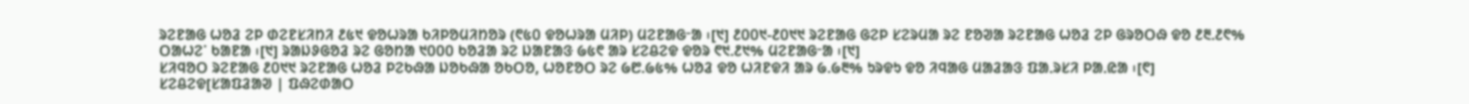ᱨᱮᱱᱟᱜ ᱦᱚᱲ ᱮᱞ ᱰᱮᱱᱥᱤᱴᱤ ᱒᱕᱑ ᱫᱚᱦᱨᱟ ᱠᱤᱞᱚᱢᱤᱴᱚᱨ (᱖᱕᱐ ᱫᱚᱦᱨᱟ ᱢᱤᱞ) ᱢᱮᱱᱟᱜᱼᱟ ᱾[᱑] ᱒᱐᱐᱑-᱒᱐᱑᱑ ᱨᱮᱱᱟᱜ ᱜᱮᱞ ᱥᱮᱨᱢᱟ ᱨᱮ ᱱᱚᱣᱟ ᱨᱮᱱᱟᱜ ᱦᱚᱲ ᱮᱞ ᱜᱨᱚᱛᱷ ᱫᱚ ᱒᱓.᱒᱖% ᱛᱟᱦᱮᱸ ᱠᱟᱱᱟ ᱾[᱑] ᱨᱟᱡᱽᱜᱚᱲ ᱨᱮ ᱜᱚᱴᱟ ᱑᱐᱐᱐ ᱠᱚᱲᱟ ᱨᱮ ᱡᱟᱱᱟᱝ ᱙᱕᱖ ᱟᱨ ᱥᱮᱪᱮᱫ ᱫᱚᱨ ᱖᱑.᱒᱑% ᱢᱮᱱᱟᱜᱼᱟ ᱾[᱑]
ᱥᱤᱧᱚᱛ ᱨᱮᱱᱟᱜ ᱒᱐᱑᱑ ᱨᱮᱱᱟᱜ ᱦᱚᱲ ᱞᱮᱠᱷᱟ ᱡᱚᱠᱷᱟ ᱚᱠᱛᱚ, ᱦᱚᱱᱚᱛ ᱨᱮ ᱙᱘.᱙᱕% ᱦᱚᱲ ᱫᱚ ᱦᱤᱱᱫᱤ ᱟᱨ ᱙.᱙᱓% ᱩᱨᱫᱩ ᱫᱚ ᱤᱧᱟᱜ ᱢᱟᱲᱟᱝ ᱯᱟᱹᱨᱥᱤ ᱞᱟᱹᱭᱟ ᱾[᱖]
ᱥᱮᱪᱮᱫ[ᱥᱟᱯᱲᱟᱣ | ᱯᱷᱮᱰᱟᱛ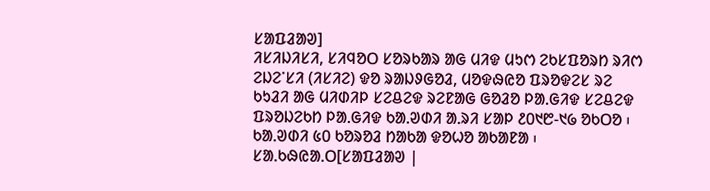ᱥᱟᱯᱲᱟᱣ]
ᱤᱥᱤᱡᱤᱥᱤ, ᱥᱤᱧᱚᱛ ᱥᱚᱨᱠᱟᱨ ᱟᱜ ᱢᱤᱫ ᱢᱩᱬ ᱮᱠᱥᱯᱚᱨᱴ ᱨᱤᱬ ᱮᱡᱮᱸᱥᱤ (ᱤᱥᱤᱮ) ᱫᱚ ᱨᱟᱡᱽᱜᱚᱲ, ᱢᱚᱫᱷᱭᱚ ᱯᱨᱚᱫᱮᱥ ᱨᱮ ᱠᱩᱲᱤ ᱟᱜ ᱢᱤᱰᱤᱞ ᱥᱮᱪᱮᱫ ᱨᱮᱱᱟᱜ ᱜᱚᱲᱚ ᱞᱟᱹᱜᱤᱫ ᱥᱮᱪᱮᱫ ᱯᱨᱚᱡᱮᱠᱴ ᱞᱟᱹᱜᱤᱫ ᱠᱟᱹᱣᱰᱤ ᱟᱹᱨᱤ ᱥᱟᱞ ᱒᱐᱑᱘-᱑᱙ ᱚᱠᱛᱚ ᱾ ᱠᱟᱹᱣᱰᱤ ᱕᱐ ᱠᱚᱨᱚᱲ ᱴᱟᱠᱟ ᱫᱚᱦᱚ ᱟᱠᱟᱱᱟ ᱾
ᱥᱟᱹᱠᱷᱭᱟᱹᱛ[ᱥᱟᱯᱲᱟᱣ |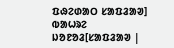ᱯᱷᱮᱰᱟᱛ ᱥᱟᱯᱲᱟᱣ]
ᱵᱟᱦᱨᱮ ᱡᱚᱱᱚᱲ[ᱥᱟᱯᱲᱟᱣ |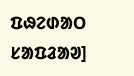ᱯᱷᱮᱰᱟᱛ ᱥᱟᱯᱲᱟᱣ]